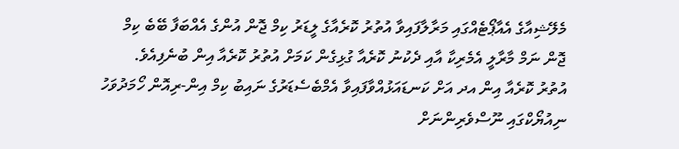މެލޭޝިއާގެ އެއާޕޯޓެއްގައި މަރާލާފައިވާ އުތުރު ކޮރެއާގެ ލީޑަރު ކިމް ޖޮން އުންގެ އެއްބަފާ ބޭބެ ކިމް ޖޮން ނަމް މާރާލީ އެމެރިކާ އާއި ދެކުނު ކޮރެއާ ގުޅިގެން ކަމަށް އުތުރު ކޮރެއާ އިން ބުނެފިއެވެ.
އުތުރު ކޮރެއާ އިން އދ އަށް ކަނޑައަޅުއްވާފައިވާ އެމްބެސެޑަރުގެ ނައިބު ކިމް އިން-ރިއޮން ހޯމަދުވަހު ނިއުޔޯކްގައި ނޫސްވެރިންނަށް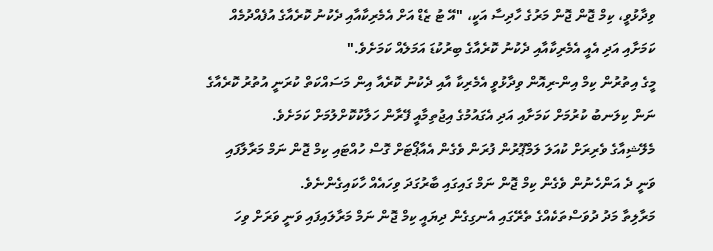ވިދާޅުވީ، ކިމް ޖޮން ޖޮން މަރުގެ ހާދިސާ އަކީ، "އޭ ޓު ޒެޑް އަށް އެމެރިކާއާއި ދެކުނު ކޮރެއާގެ އުފެއްދުމެއް ކަމަށާއި އަދި އެއީ އެމެރިކާއާއި ދެކުނު ކޮރެއާގެ ބިރުކުޑަ އަމަލެއް ކަމަށެވެ."
މީގެ އިތުރުން ކިމް އިން-ރިއޮން ވިދާޅުވީ އެމެރިކާ އާއި ދެކުނު ކޮރެއާ އިން މަސައްކަތް ކުރަނީ އުތުރު ކޮރެއާގެ ނަން ކިލަނބު ކުރުމަށް ކަމަށާއި އަދި އެގައުމުގެ އިޖުތިމާއީ ފޭރާން ހަލާކުކޮށްލުމަށް ކަމަށެވެ.
މެލޭޝިއާގެ ވެރިރަށް ކުއަލަ ލަމްޕޫރުން ފުރަން ވެގެން އެއާޕޯޓަށް ގޮސް ހުއްޓައި ކިމް ޖޮން ނަމް މަރާލާފައި ވަނީ ދެ އަންހެނުން ވެގެން ކިމް ޖޮން ނަމް ގައިގައި ބާރުގަދަ ވިހައެއް ހާކައިގެންނެވެ.
މަރާލިތާ މަދު ދުވަސްތަކެއްގެ ތެރޭގައި އެނގިގެން ދިޔައީ ކިމް ޖޮން ނަމް މަރާލައިފައި ވަނީ ވަރަށް ވިހަ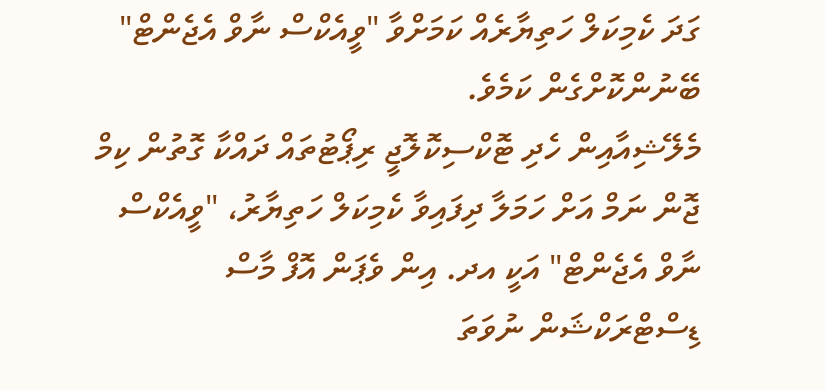ގަދަ ކެމިކަލް ހަތިޔާރެއް ކަމަށްވާ "ވީއެކްސް ނާވް އެޖެންޓް" ބޭނުންކޮށްގެން ކަމެވެ.
މެލޭޝިއާއިން ހެދި ޓޮކްސިކޮލޮޖީ ރިޕޯޓުތައް ދައްކާ ގޮތުން ކިމް ޖޮން ނަމް އަށް ހަމަލާ ދިފައިވާ ކެމިކަލް ހަތިޔާރު، "ވީއެކްސް ނާވް އެޖެންޓް" އަކީ އދ. އިން ވެޕަން އޮފް މާސް ޑިސްޓްރަކްޝަން ނުވަތަ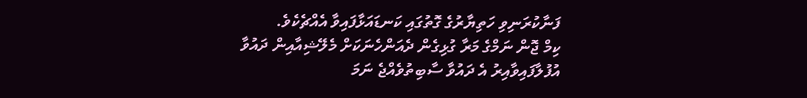ފަނާކުރަނިވި ހަތިޔާރުގެ ގޮތުގައި ކަނޑައަޅާފައިވާ އެއްޗެކެވެ.
ކިމް ޖޮން ނަމްގެ މަރާ ގުޅިގެން ދެއަންހެނަކަށް މެލޭޝިއާއިން ދައުވާ އުފުލާފައިވާއިރު އެ ދައުވާ ސާބިތުވެއްޖެ ނަމަ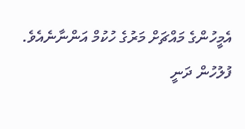އެމީހުންގެ މައްޗަށް މަރުގެ ހުކުމް އަންނާނެއެވެ.
ފުލުހުން ދަނީ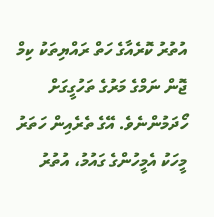އުތުރު ކޮރެއާގެ ހަތް ރައްޔިތަކު ކިމް ޖޮން ނަމްގެ މަރުގެ ތަހުގީގަށް ހޯދަމުންނެވެ. އޭގެ ތެރެއިން ހަތަރު މީހަކު އެމީހުންގެ ގައުމު، އުތުރު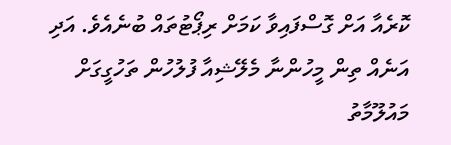ކޮރެއާ އަށް ގޮސްފައިވާ ކަމަށް ރިޕޯޓުތައް ބުނެއެވެ. އަދި އަނެއް ތިން މީހުންނާ މެލޭޝިއާ ފުލުހުން ތަހުގީގަށް މައުލޫމާތު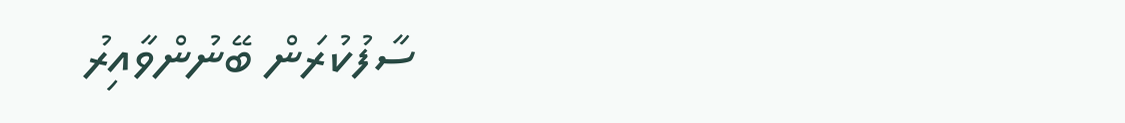ސާފުކުރަން ބޭނުންވާއިރު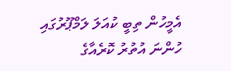އެމީހުން ތިބީ ކުއަލަ ލަމްޕޫރުގައި ހުންނަ އުތުރު ކޮރެއާގެ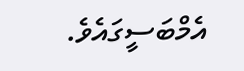އެމްބަސީގައެވެ.